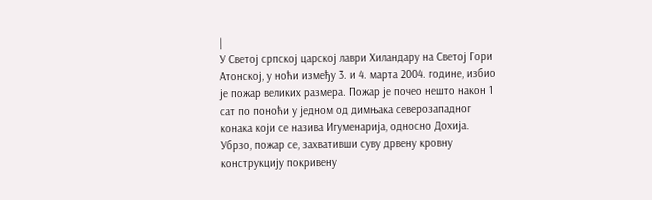|
У Светој српској царској лаври Хиландару на Светој Гори Атонској, у ноћи између 3. и 4. марта 2004. године, избио је пожар великих размера. Пожар је почео нешто након 1 сат по поноћи у једном од димњака северозападног конака који се назива Игуменарија, односно Дохија. Убрзо, пожар се, захвативши суву дрвену кровну конструкцију покривену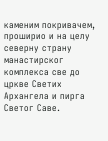каменим покривачем, проширио и на целу северну страну манастирског комплекса све до цркве Светих Архангела и пирга Светог Саве.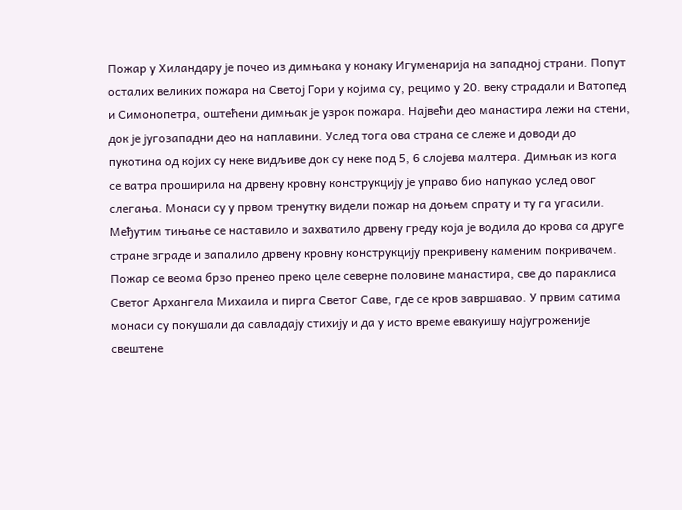Пожар у Хиландару је почео из димњака у конаку Игуменарија на западној страни. Попут осталих великих пожара на Светој Гори у којима су, рецимо у 20. веку страдали и Ватопед и Симонопетра, оштећени димњак је узрок пожара. Највећи део манастира лежи на стени, док је југозападни део на наплавини. Услед тога ова страна се слеже и доводи до пукотина од којих су неке видљиве док су неке под 5, 6 слојева малтера. Димњак из кога се ватра проширила на дрвену кровну конструкцију је управо био напукао услед овог слегања. Монаси су у првом тренутку видели пожар на доњем спрату и ту га угасили. Међутим тињање се наставило и захватило дрвену греду која је водила до крова са друге стране зграде и запалило дрвену кровну конструкцију прекривену каменим покривачем.
Пожар се веома брзо пренео преко целе северне половине манастира, све до параклиса Светог Архангела Михаила и пирга Светог Саве, где се кров завршавао. У првим сатима монаси су покушали да савладају стихију и да у исто време евакуишу најугроженије свештене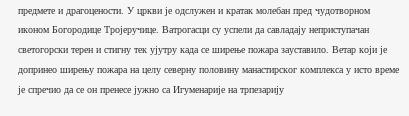предмете и драгоцености. У цркви је одслужен и кратак молебан пред чудотворном иконом Богородице Тројеручице. Ватрогасци су успели да савладају неприступачан светогорски терен и стигну тек ујутру када се ширење пожара зауставило. Ветар који је допринео ширењу пожара на целу северну половину манастирског комплекса у исто време је спречио да се он пренесе јужно са Игуменарије на трпезарију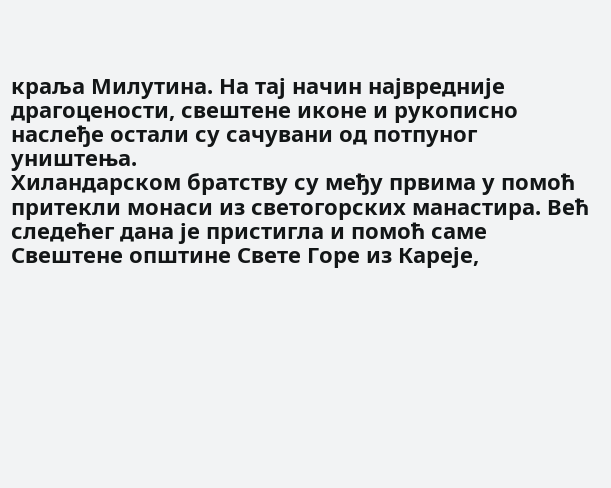краља Милутина. На тај начин највредније драгоцености, свештене иконе и рукописно наслеђе остали су сачувани од потпуног уништења.
Хиландарском братству су међу првима у помоћ притекли монаси из светогорских манастира. Већ следећег дана је пристигла и помоћ саме Свештене општине Свете Горе из Кареје,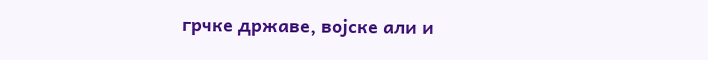грчке државе, војске али и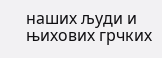наших људи и њихових грчких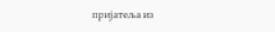пријатеља из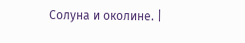Солуна и околине. |